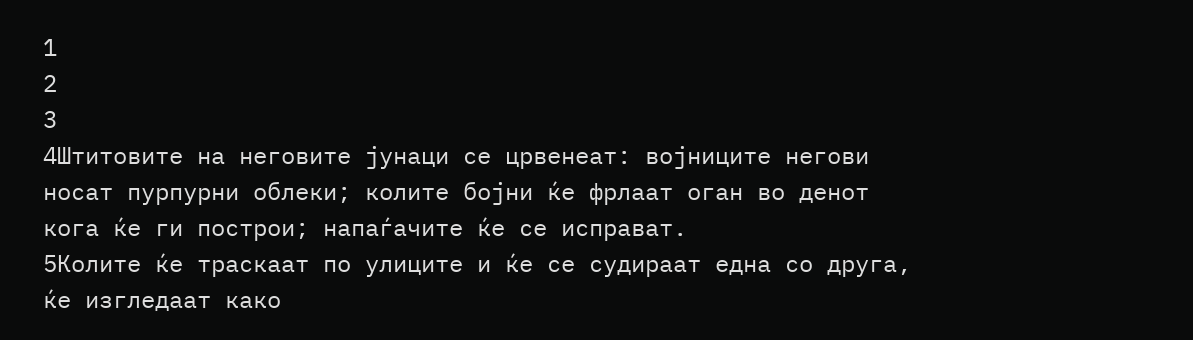1
2
3
4Штитовите на неговите јунаци се црвенеат: војниците негови носат пурпурни облеки; колите бојни ќе фрлаат оган во денот кога ќе ги построи; напаѓачите ќе се исправат.
5Колите ќе траскаат по улиците и ќе се судираат една со друга, ќе изгледаат како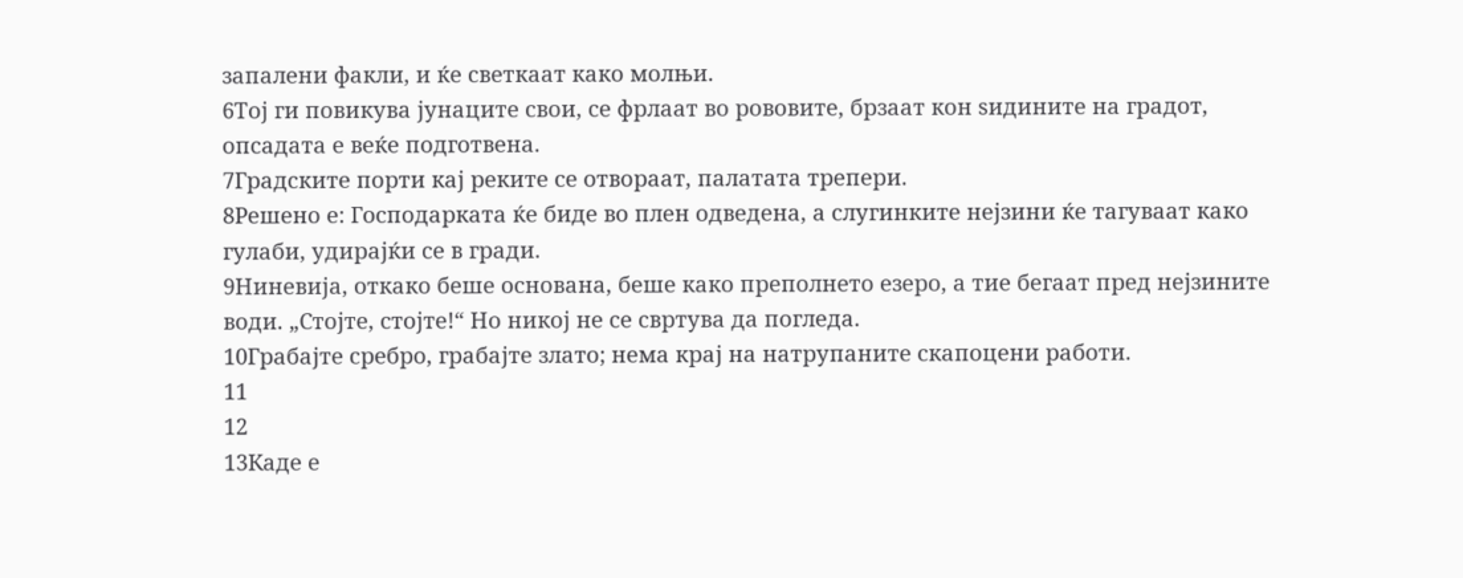запалени факли, и ќе светкаат како молњи.
6Тој ги повикува јунаците свои, се фрлаат во рововите, брзаат кон ѕидините на градот, опсадата е веќе подготвена.
7Градските порти кај реките се отвораат, палатата трепери.
8Решено е: Господарката ќе биде во плен одведена, а слугинките нејзини ќе тагуваат како гулаби, удирајќи се в гради.
9Ниневија, откако беше основана, беше како преполнето езеро, а тие бегаат пред нејзините води. „Стојте, стојте!“ Но никој не се свртува да погледа.
10Грабајте сребро, грабајте злато; нема крај на натрупаните скапоцени работи.
11
12
13Каде е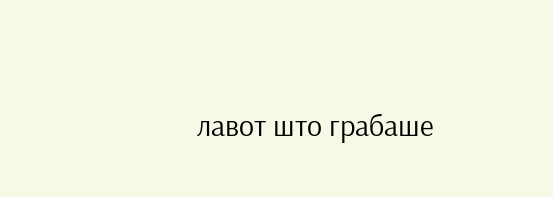лавот што грабаше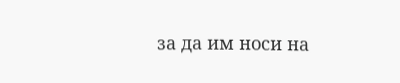за да им носи на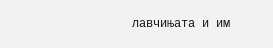лавчињата и им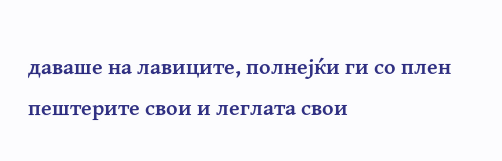даваше на лавиците, полнејќи ги со плен пештерите свои и леглата свои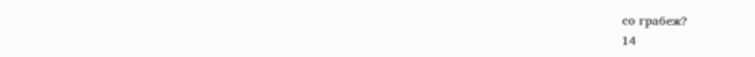со грабеж?
14